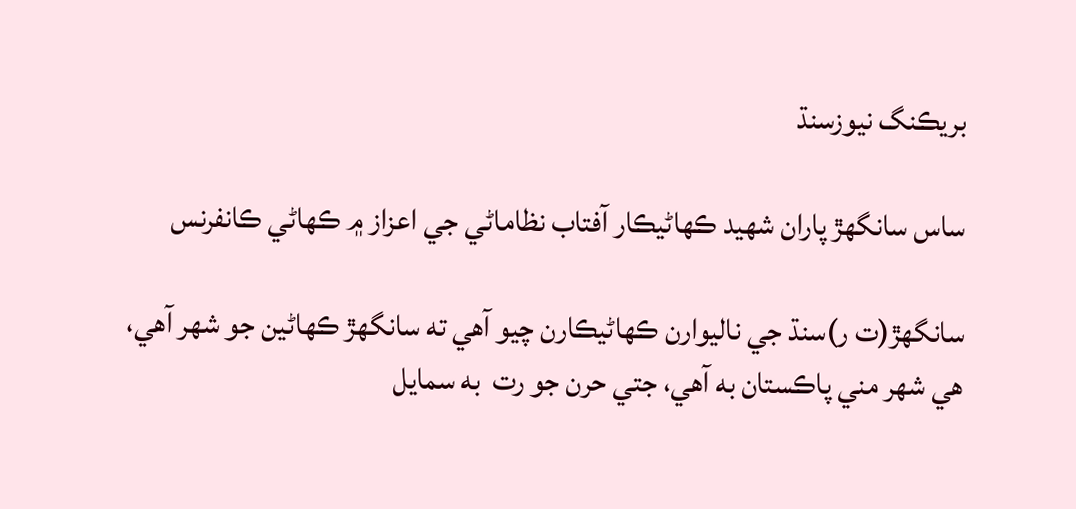بريڪنگ نيوزسنڌ

ساس سانگهڙ پاران شهيد ڪهاڻيڪار آفتاب نظاماڻي جي اعزاز ۾ ڪهاڻي ڪانفرنس

سانگهڙ(ت ر)سنڌ جي ناليوارن ڪهاڻيڪارن چيو آهي ته سانگهڙ ڪهاڻين جو شهر آهي، هي شهر مني پاڪستان به آهي، جتي حرن جو رت  به سمايل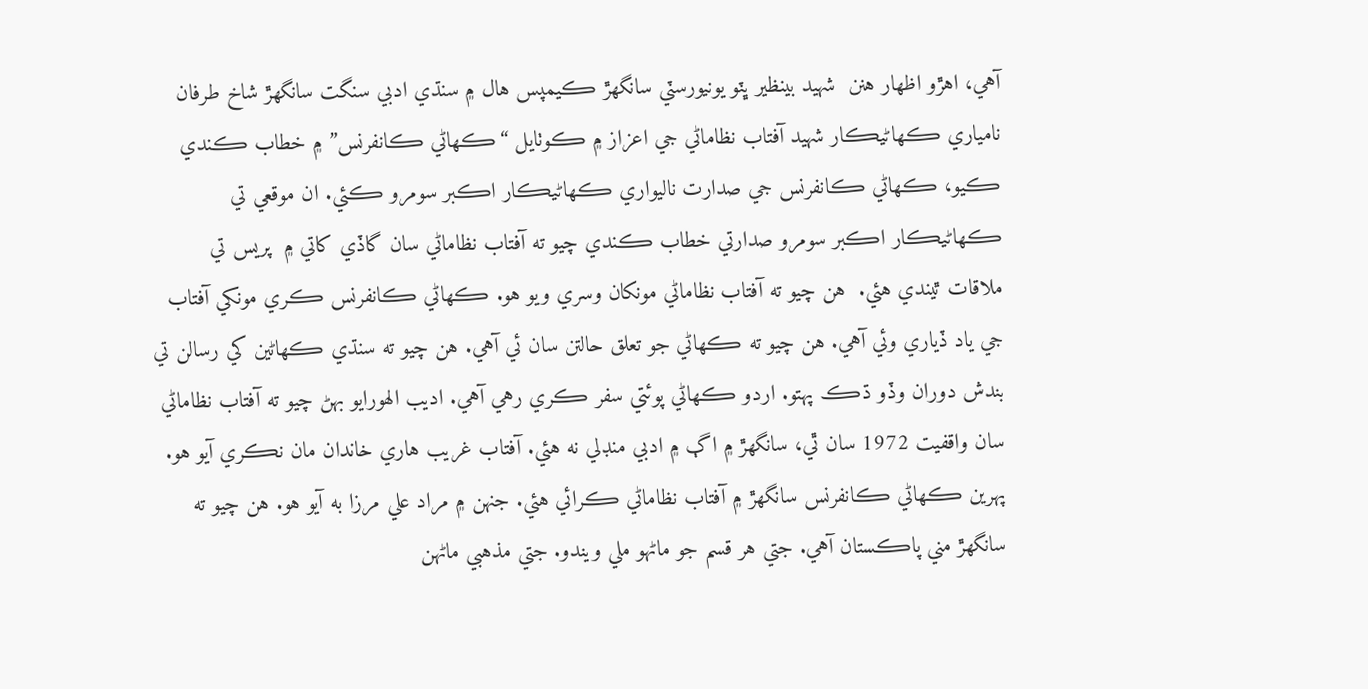آهي، اهڙو اظهار هنن  شهيد بينظير ڀٽو يونيورسٽي سانگهڙ ڪيمپس هال ۾ سنڌي ادبي سنگت سانگهڙ شاخ طرفان نامياري ڪهاڻيڪار شهيد آفتاب نظاماڻي جي اعزاز ۾ ڪوٺايل “ڪهاڻي ڪانفرنس” ۾ خطاب ڪندي ڪيو، ڪهاڻي ڪانفرنس جي صدارت ناليواري ڪهاڻيڪار اڪبر سومرو ڪئي. ان موقعي تي ڪهاڻيڪار اڪبر سومرو صدارتي خطاب ڪندي چيو ته آفتاب نظاماڻي سان گاڏي کاتي ۾  پريس تي ملاقات ٿيندي هئي.  هن چيو ته آفتاب نظاماڻي مونکان وسري ويو هو. ڪهاڻي ڪانفرنس ڪري مونکي آفتاب جي ياد ڏياري وئي آهي. هن چيو ته ڪهاڻي جو تعلق حالتن سان ئي آهي. هن چيو ته سنڌي ڪهاڻين کي رسالن تي بندش دوران وڏو ڌڪ پهتو. اردو ڪهاڻي پوئتي سفر ڪري رهي آهي. اديب الهورايو بهڻ چيو ته آفتاب نظاماڻي سان واقفيت 1972 سان ٿي، سانگهڙ ۾ اڳ ۾ ادبي منڊلي نه هئي. آفتاب غريب هاري خاندان مان نڪري آيو هو. پهرين ڪهاڻي ڪانفرنس سانگهڙ ۾ آفتاب نظاماڻي ڪرائي هئي. جنهن ۾ مراد علي مرزا به آيو هو. هن چيو ته سانگهڙ مني پاڪستان آهي. جتي هر قسم جو ماڻهو ملي ويندو. جتي مذهبي ماڻهن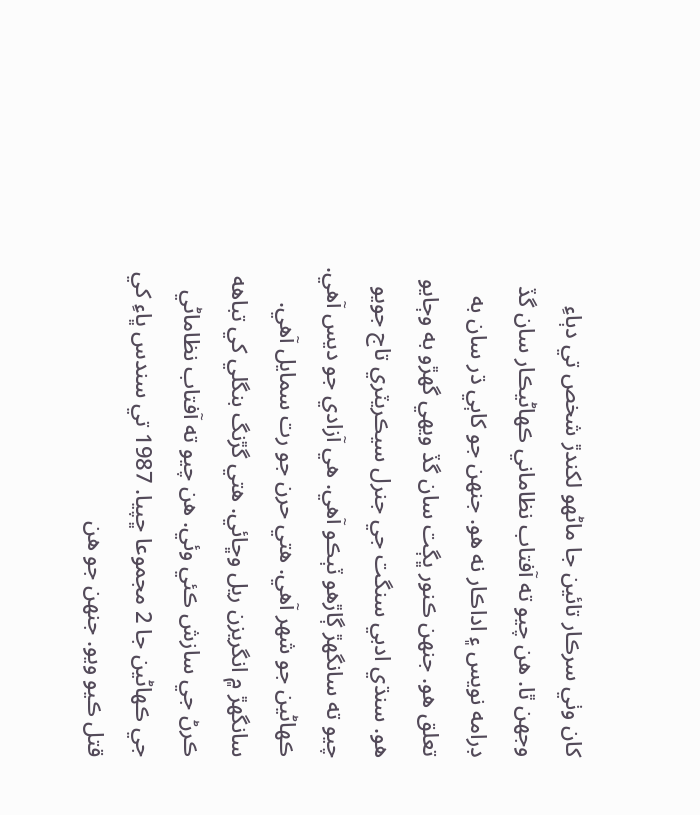کان وٺي سرڪار تائين جا ماڻهو لکندڙ شخص تي دٻاءِ وجهن ٿا. هن چيو ته آفتاب نظاماني ڪهاڻيڪار سان گڏ ڊرامه نويس ۽ اداڪار نه هو. جنهن جو کاٻي ڌر سان به تعلق هو. جنهن ڪنور ڀڳت سان گڏ ويهي گهڙو به وڄايو هو. سنڌي ادبي سنگت جي جنرل سيڪريٽري تاج جويو چيو ته سانگهڙ ڳاڙهو ٽٻڪو آهي. هي آزادي جو ديس آهي. ڪهاڻين جو شهر آهي. هتي حرن جو رت سمايل آهي. سانگهڙ ۾ انگريزن ريل وڇائي. هتي گڙنگ بنگلي کي تباهه ڪرڻ جي سازش ڪئي وئي. هن چيو ته آفتاب نظاماڻي جي ڪهاڻين جا 2 مجموعا ڇپيا. 1987 تي سندس ڀاءِ کي قتل ڪيو ويو. جنهن جو هن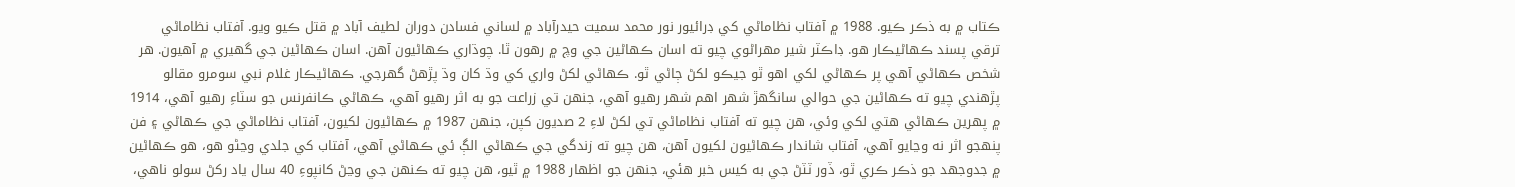ڪتاب ۾ به ذڪر ڪيو. 1988 ۾ آفتاب نظاماڻي کي ڊرائيور نور محمد سميت حيدرآباد ۾ لساني فسادن دوران لطيف آباد ۾ قتل ڪيو ويو. آفتاب نظاماڻي ترقي پسند ڪهاڻيڪار هو. ڊاڪٽر شير مهراڻوي چيو ته اسان ڪهاڻين جي وچ ۾ رهون ٿا. چوڌاري ڪهاڻيون آهن. اسان ڪهاڻين جي گهيري ۾ آهيون. هر شخص ڪهاڻي آهي پر ڪهاڻي لکي اهو ٿو جيڪو لکڻ ڄاڻي ٿو. ڪهاڻي لکڻ واري کي وڌ کان وڌ پڙهڻ گهرجي. ڪهاڻيڪار غلام نبي سومرو مقالو پڙهندي چيو ته ڪهاڻين جي حوالي سانگهڙ شهر اهم شهر رهيو آهي، جنهن تي زراعت جو به اثر رهيو آهي، ڪهاڻي ڪانفرنس جو سٽاءِ رهيو آهي، 1914 ۾ پهرين ڪهاڻي هتي لکي وئي، هن چيو ته آفتاب نظاماڻي تي لکڻ لاءِ 2 صديون کپن، جنهن 1987 ۾ ڪهاڻيون لکيون، آفتاب نظاماڻي جي ڪهاڻي ۽ فن پنهجو اثر نه وڃايو آهي، آفتاب شاندار ڪهاڻيون لکيون آهن، هن چيو ته زندگي جي ڪهاڻي الڳ ئي ڪهاڻي آهي، آفتاب کي جلدي وڃڻو هو، هو ڪهاڻين ۾ جدوجهد جو ذڪر ڪري ٿو، ڏور ٽٽڻ جي به کيس خبر هئي، جنهن جو اظهار 1988 ۾ ٿيو، هن چيو ته ڪنهن جي وڃڻ کانپوءِ 40 سال ياد رکڻ سولو ناهي،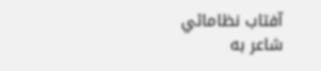آفتاب نظاماڻي شاعر به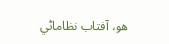هو، آفتاب نظاماڻي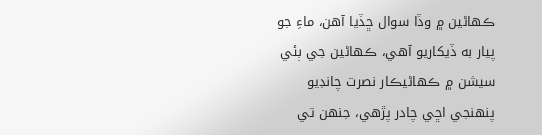ڪهاڻين ۾ وڏا سوال ڇڏيا آهن، ماءِ جو پيار به ڏيکاريو آهي، ڪهاڻين جي ٻئي سيشن ۾ ڪهاڻيڪار نصرت چانڊيو پنهنجي اڇي چادر پڙهي، جنهن تي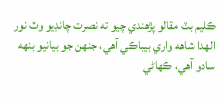ڪليم بٽ مقالو پڙهندي چيو ته نصرت چانڊيو وٽ نور الهدا شاهه واري بيباڪي آهي، جنهن جو بيانيو بنهه سادو آهي، ڪهاڻي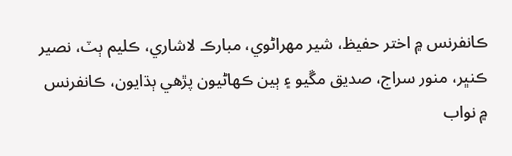ڪانفرنس ۾ اختر حفيظ، شير مهراڻوي، مبارڪ لاشاري، ڪليم ٻٽ، نصير ڪنڀر، منور سراج، صديق مڱيو ۽ ٻين ڪهاڻيون پڙهي ٻڌايون، ڪانفرنس ۾ نواب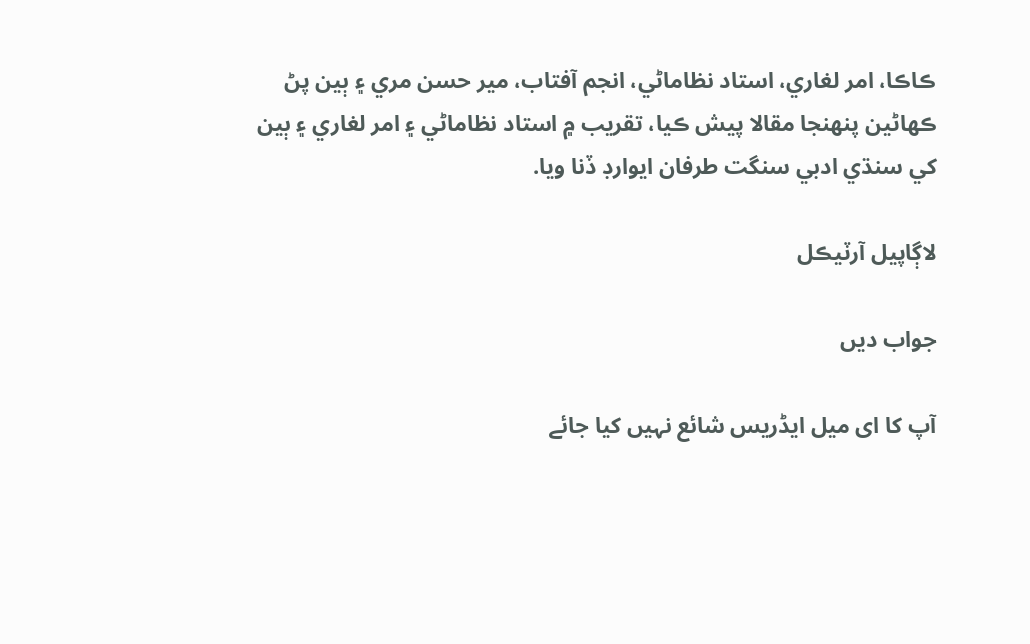ڪاڪا، امر لغاري، استاد نظاماڻي، انجم آفتاب، مير حسن مري ۽ ٻين پڻ ڪهاڻين پنهنجا مقالا پيش ڪيا، تقريب ۾ استاد نظاماڻي ۽ امر لغاري ۽ ٻين کي سنڌي ادبي سنگت طرفان ايوارڊ ڏنا ويا.

لاڳاپيل آرٽيڪل

جواب دیں

آپ کا ای میل ایڈریس شائع نہیں کیا جائے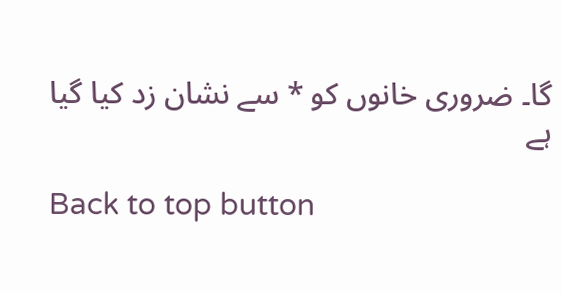گا۔ ضروری خانوں کو * سے نشان زد کیا گیا ہے

Back to top button